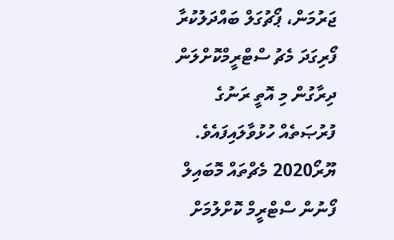ޖަރުމަން، ޕޯޗުގަލް ބައްދަލުކުރާ ފޯރިގަދަ މެޗު ސްޓްރީމްކޮށްލަން ދިރާގުން މި އޮތީ ރަނުގެ ފުރުޞަތެއް ހުޅުވާލައިފައެވެ.
ޔޫރޯ2020 މެޗްތައް މޮބައިލް ފޯނުން ސްޓްރީމް ކޮށްލުމަށް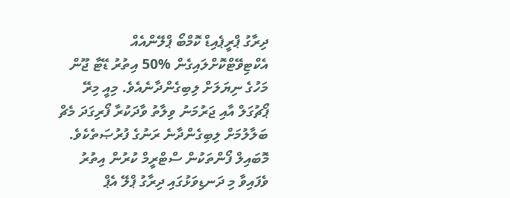ދިރާގު ޕްރީޕެއިޑް ކޮމްބޯ ޕްލޭންއެއް އެކްޓިވޭޓްކޮށްލައިގެން %50 އިތުރު ޑޭޓާ ޖޫން މަހުގެ ނިޔަލަށް ލިބިގެންދާނެއެވެ. މިއީ މިރޭ ޕޯޗުގަލް އާއި ޖަރުމަނު ވިލާތު ވާދަކުރާ ފޯރިގަދަ މެޗް ބަލާލުމަށް ލިބިގެންދާނެ ރަނުގެ ފުރުޞަތެކެވެ.
މޮބައިލް ފޯންތަކުން ސްޓްރީމް ކުރުން އިތުރު ވެފައިވާ މި ދަނޑިވަޅުގައި ދިރާގު ޕްލޭ އެޕް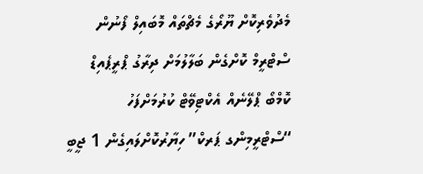މެދުވެރިކޮށް ޔޫރޯގެ މެޗްތައް މޮބައިލް ފޯނުން ސްޓްރީމް ކޮށްގެން ބަލާލުމަށް ދިރާގު ޕްރީޕެއިޑް ކޮމްބޯ ޕްލޭނެއް އެކްޓިވޭޓް ކުރުމަށްފަހު “ސްޓްރީމިންގ ޕަރކް” ހިޔާރުކޮށްލައިގެން 1 ޖީބީ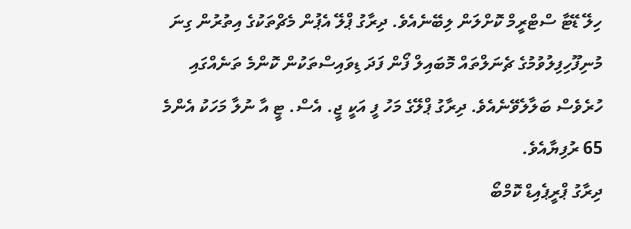ހިލޭ ޑޭޓާ ސްޓްރީމް ކޮށްލަން ލިބޭނެއެވެ. ދިރާގު ޕްލޭ އެޕުން މެޗްތަކުގެ އިތުރުން ގިނަ މުނިފޫހިފިލުވުމުގެ ޗެނަލްތައް މޮބައިލް ފޯން ފަދަ ޑިވައިސްތަކުން ކޮންމެ ތަނެއްގައި ހުރެވެސް ބަލާލެވޭނެއެވެ. ދިރާގު ޕްލޭގެ މަހު ފީ އަކީ ޖީ. އެސް. ޓީ އާ ނުލާ މަހަކު އެންމެ 65 ރުފިޔާއެވެ.
ދިރާގު ޕްރީޕެއިޑް ކޮމްބޯ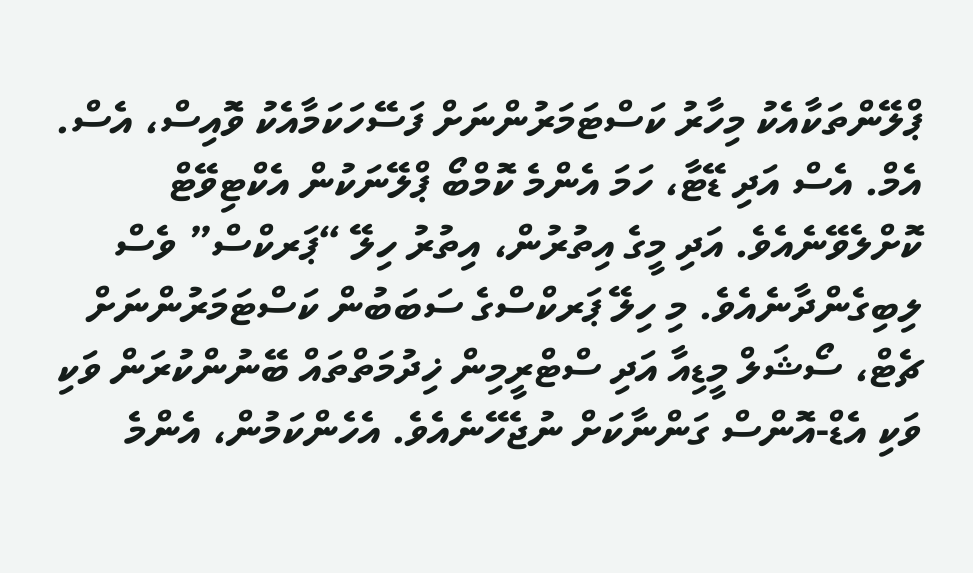ޕްލޭންތަކާއެކު މިހާރު ކަސްޓަމަރުންނަށް ފަސޭހަކަމާއެކު ވޮއިސް، އެސް. އެމް. އެސް އަދި ޑޭޓާ، ހަމަ އެންމެ ކޮމްބޯ ޕްލޭނަކުން އެކްޓިވޭޓް ކޮށްލެވޭނެއެވެ. އަދި މީގެ އިތުރުން، އިތުރު ހިލޭ “ޕަރކްސް” ވެސް ލިބިގެންދާނެއެވެ. މި ހިލޭ ޕަރކްސްގެ ސަބަބުން ކަސްޓަމަރުންނަށް ޗެޓް، ސޯޝަލް މީޑިއާ އަދި ސްޓްރީމިން ޚިދުމަތްތައް ބޭނުންކުރަން ވަކި ވަކި އެޑް-އޮންސް ގަންނާކަށް ނުޖެހޭނެއެވެ. އެހެންކަމުން، އެންމެ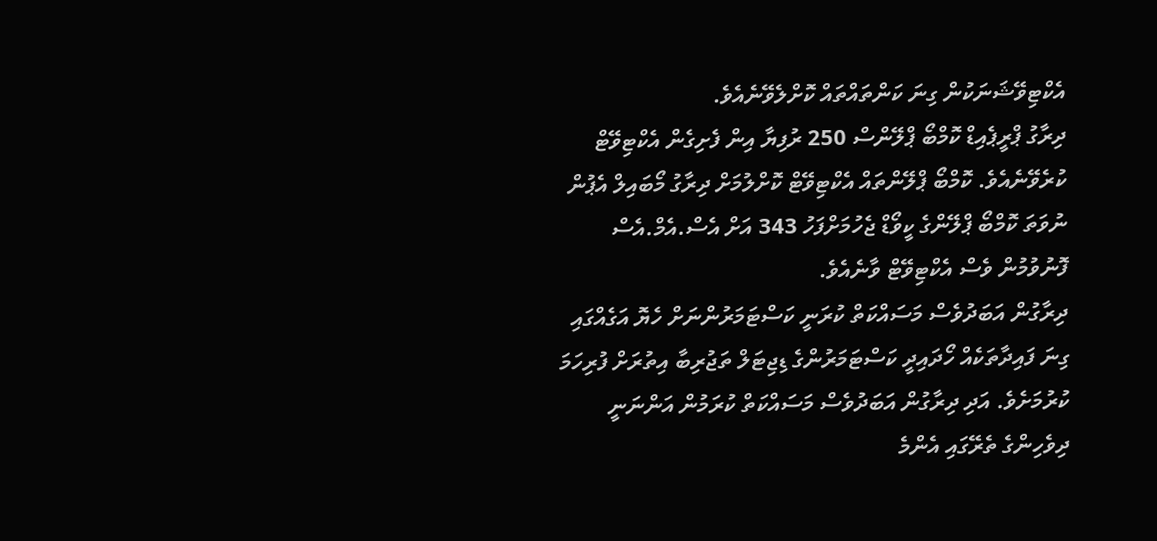އެކްޓިވޭޝަނަކުން ގިނަ ކަންތައްތައް ކޮށްލެވޭނެއެވެ.
ދިރާގު ޕްރީޕެއިޑް ކޮމްބޯ ޕްލޭންސް 250 ރުފިޔާ އިން ފެށިގެން އެކްޓިވޭޓް ކުރެވޭނެއެވެ. ކޮމްބޯ ޕްލޭންތައް އެކްޓިވޭޓް ކޮށްލުމަށް ދިރާގު މޯބައިލް އެޕުން ނުވަތަ ކޮމްބޯ ޕްލޭންގެ ކީވޯޑް ޖެހުމަށްފަހު 343 އަށް އެސް.އެމް.އެސް ފޮނުވުމުން ވެސް އެކްޓިވޭޓް ވާނެއެވެ.
ދިރާގުން އަބަދުވެސް މަސައްކަތް ކުރަނީ ކަސްޓަމަރުންނަށް ހެޔޮ އަގެއްގައި ގިނަ ފައިދާތަކެއް ހޯދައިދީ ކަސްޓަމަރުންގެ ޑިޖިޓަލް ތަޖުރިބާ އިތުރަށް ފުރިހަމަ ކުރުމަށެވެ. އަދި ދިރާގުން އަބަދުވެސް މަސައްކަތް ކުރަމުން އަންނަނީ ދިވެހިންގެ ތެރޭގައި އެންމެ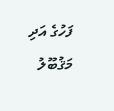ފަހުގެ އަދި މަޤުބޫލު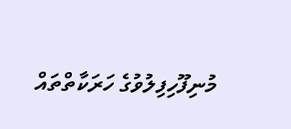މުނިފޫހިފިލުވުގެ ހަރަކާތްތައް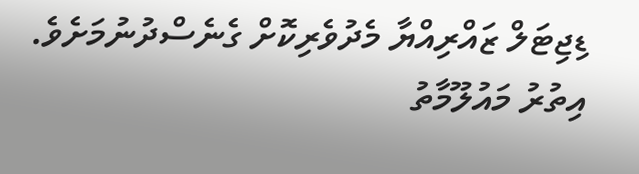ޑިޖިޓަލް ޒައްރިއްޔާ މެދުވެރިކޮށް ގެނެސްދުނުމަށެވެ.
އިތުރު މައުލޫމާތު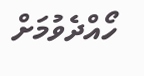ހޯއްދެވުމަށް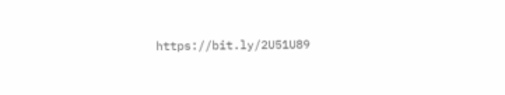https://bit.ly/2U51U89